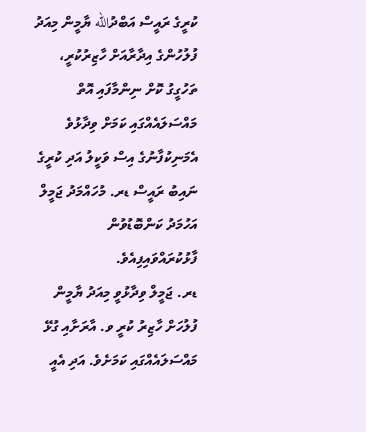ކުރީގެ ރައީސް އަބްދުالله ޔާމީން މިއަދު ފުލުހުންގެ އިދާރާއަށް ހާޒިރުކުރީ، ތަހުގީގު ކޮށް ނިންމާފައި އޮތް މައްސަލައެއްގައި ކަމަށް ވިދާޅުވެ އެމަނިކުފާނުގެ އިސް ވަކީލު އަދި ކުރީގެ ނައިބު ރައީސް ޑރ. މުހައްމަދު ޖަމީލް އަހުމަދު ކަންބޮޑުވުން ފާޅުކުރައްވައިފިއެވެ.
ޑރ. ޖަމީލް ވިދާޅުވީ މިއަދު ޔާމީން ފުލުހަށް ހާޒިރު ކުރީ ވ. އާރަށާއި ގުޅޭ މައްސަލައެއްގައި ކަމަށެވެ. އަދި އެއީ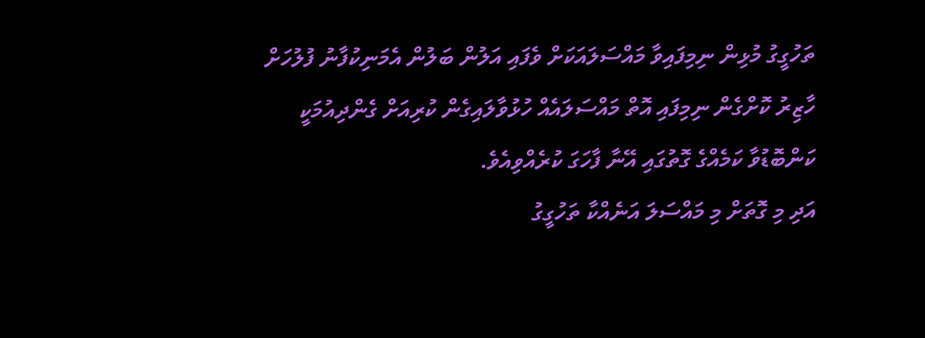ތަހުގީގު މުޅިން ނިމިފައިވާ މައްސަލައަކަށް ވެފައި އަލުން ބަލުން އެމަނިކުފާނު ފުލުހަށް ހާޒިރު ކޮށްގެން ނިމިފައި އޮތް މައްސަލައެއް ހުޅުވާލައިގެން ކުރިއަށް ގެންދިއުމަކީ ކަންބޮޑުވާ ކަމެއްގެ ގޮތުގައި އޭނާ ފާހަގަ ކުރެއްވިއެވެ.
އަދި މި ގޮތަށް މި މައްސަލަ އަނެއްކާ ތަހުގީގު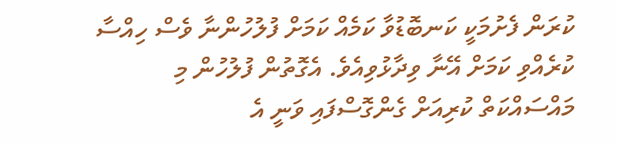ކުރަން ފެށުމަކީ ކަނބޮޑުވާ ކަމެއް ކަމަށް ފުލުހުންނާ ވެސް ހިއްސާ ކުރެއްވި ކަމަށް އޭނާ ވިދާޅުވިއެވެ. އެގޮތުން ފުލުހުން މި މައްސައްކަތް ކުރިއަށް ގެންގޮސްފައި ވަނީ އެ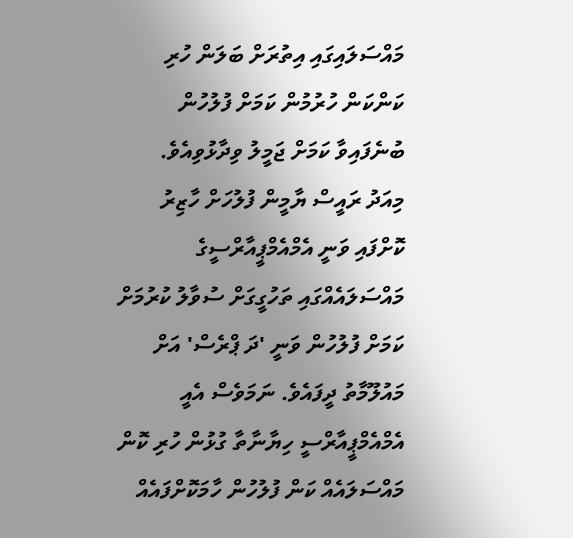މައްސަލައިގައި އިތުރަށް ބަލަން ހުރި ކަންކަން ހުރުމުން ކަމަށް ފުލުހުން ބުނެފައިވާ ކަމަށް ޖަމީލު ވިދާޅުވިއެވެ.
މިއަދު ރައީސް ޔާމީން ފުލުހަށް ހާޒިރު ކޮށްފައި ވަނީ އެމްއެމްޕީއާރްސީގެ މައްސަލައެއްގައި ތަހުގީގަށް ސުވާލު ކުރުމަށް ކަމަށް ފުލުހުން ވަނީ 'ދަ ޕްރެސް' އަށް މައުލޫމާތު ދީފައެވެ. ނަމަވެސް އެއީ އެމްއެމްޕީއާރްސީ ހިޔާނާތާ ގުޅުން ހުރި ކޮން މައްސަލައެއް ކަން ފުލުހުން ހާމަކޮށްފައެއް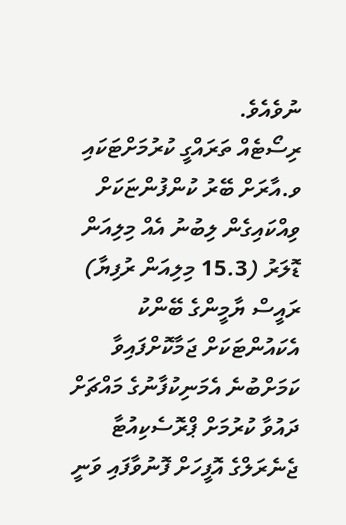ނުވެއެވެ.
ރިސޯޓެއް ތަރައްގީ ކުރުމަށްޓަކައި ވ.އާރަށް ބޭރު ކުންފުންޏަކަށް ވިއްކައިގެން ލިބުނު އެއް މިލިއަން ޑޮލަރު (15.3 މިލިއަން ރުފިޔާ) ރައީސް ޔާމީންގެ ބޭންކު އެކައުންޓަކަށް ޖަމާކޮށްފައިވާ ކަމަށްބުނެ އެމަނިކުފާނުގެ މައްޗަށް ދައުވާ ކުރުމަށް ޕްރޮސެކިއުޓާ ޖެނެރަލްގެ އޮފީހަށް ފޮނުވާފައި ވަނީ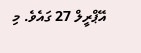އޭޕްރީލް 27 ގައެވެ. މި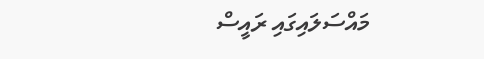މައްސަލައިގައި ރައީސް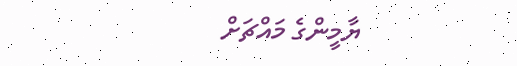ޔާމީންގެ މައްޗަށް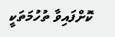ކޮށްފައިވާ ތުހުމަތަކީ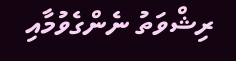ރިޝްވަތު ނެންގެވުމާއި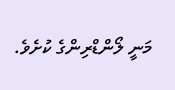މަނީ ލޯންޑްރިންގެ ކުށެވެ.